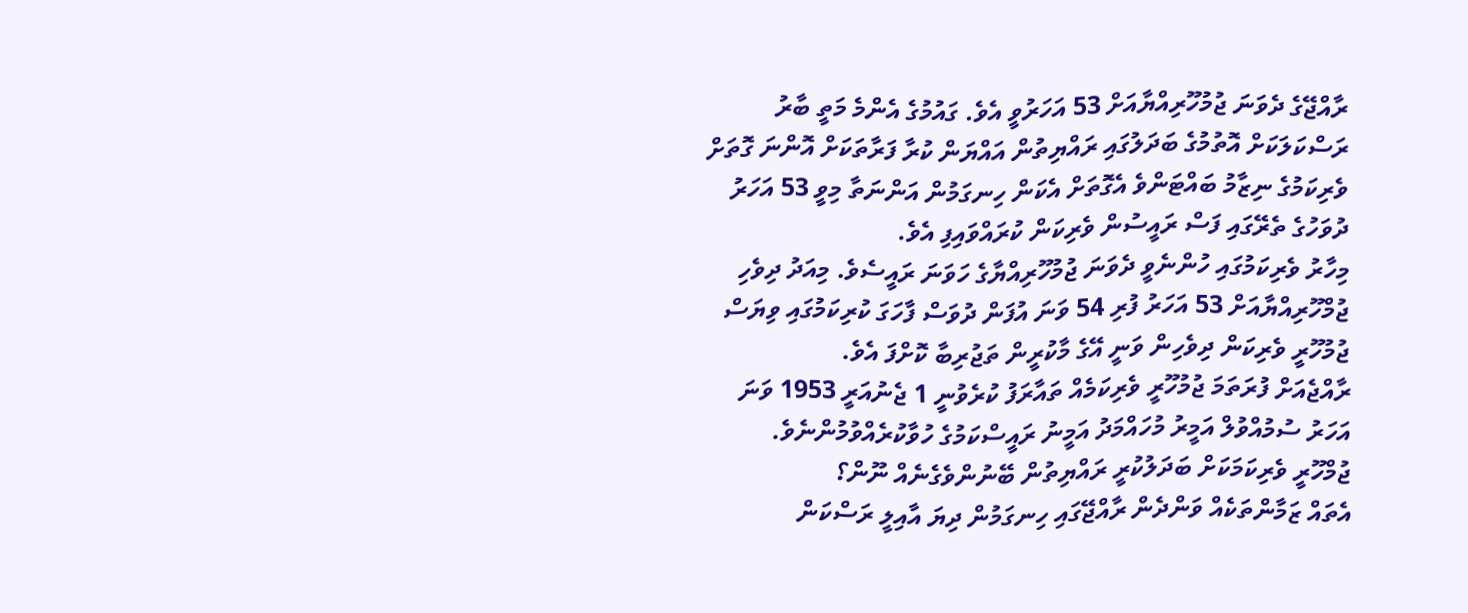ރާއްޖޭގެ ދެވަނަ ޖުމުހޫރިއްޔާއަށް 53 އަހަރުވީ އެވެ. ގައުމުގެ އެންމެ މަތީ ބާރު ރަސްކަލަކަށް އޮތުމުގެ ބަދަލުގައި ރައްޔިތުން އައްޔަން ކުރާ ފަރާތަކަށް އޮންނަ ގޮތަށް ވެރިކަމުގެ ނިޒާމު ބައްޓަންވެ އެގޮތަށް އެކަން ހިނގަމުން އަންނަތާ މިވީ 53 އަހަރު ދުވަހުގެ ތެރޭގައި ފަސް ރައީސުން ވެރިކަން ކުރައްވައިފި އެވެ.
މިހާރު ވެރިކަމުގައި ހުންނެވީ ދެވަނަ ޖުމުހޫރިއްޔާގެ ހަވަނަ ރައީސެވެ. މިއަދު ދިވެހި ޖުމްހޫރިއްޔާއަށް 53 އަހަރު ފުރި 54 ވަނަ އުފަން ދުވަސް ފާހަގަ ކުރިކަމުގައި ވިޔަސް ޖުމުހޫރީ ވެރިކަން ދިވެހިން ވަނީ އޭގެ މާކުރީން ތަޖުރިބާ ކޮށްފަ އެވެ.
ރާއްޖެއަށް ފުރަތަމަ ޖުމުހޫރީ ވެރިކަމެއް ތައާރަފު ކުރެވުނީ 1 ޖެނުއަރީ 1953 ވަނަ އަހަރު ސުމުއްވުލް އަމީރު މުހައްމަދު އަމީނު ރައީސްކަމުގެ ހުވާކުރެއްވުމުންނެވެ.
ޖުމްހޫރީ ވެރިކަމަކަށް ބަދަލުކުރީ ރައްޔިތުން ބޭނުންވެގެނެއް ނޫން؟
އެތައް ޒަމާންތަކެއް ވަންދެން ރާއްޖޭގައި ހިނގަމުން ދިޔަ އާއިލީ ރަސްކަން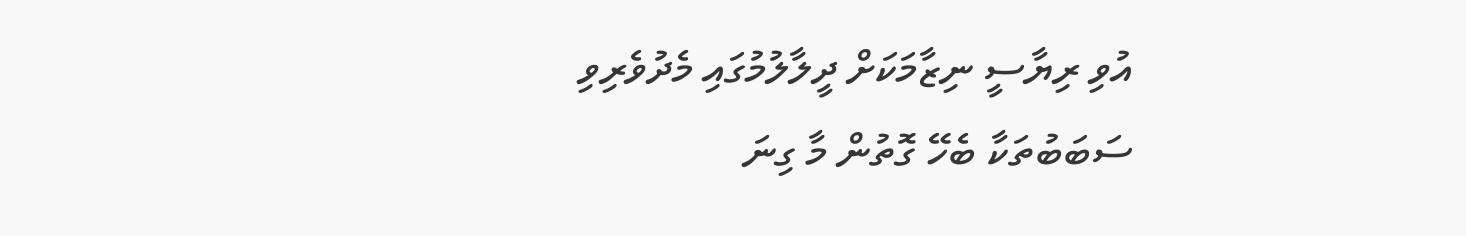އުވި ރިޔާސީ ނިޒާމަކަށް ދީލާލުމުގައި މެދުވެރިވި ސަބަބުތަކާ ބެހޭ ގޮތުން މާ ގިނަ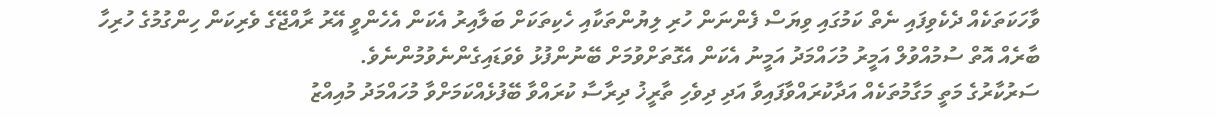ވާހަކަތަކެއް ދެކެވިފައި ނެތް ކަމުގައި ވިޔަސް ފެންނަން ހުރި ލިޔުންތަކާއި ހެކިތަކަށް ބަލާއިރު އެކަން އެހެންވީ އޭރު ރާއްޖޭގެ ވެރިކަން ހިންގުމުގެ ހުރިހާ ބާރެއް އޮތް ސުމުއްވުލް އަމީރު މުހައްމަދު އަމީނު އެކަން އެގޮތަށްވުމަށް ބޭނުންފުޅު ވެވަޑައިގެންނެވުމުންނެވެ.
ސަރުކާރުގެ މަތީ މަގާމުތަކެއް އަދާކުރައްވާފައިވާ އަދި ދިވެހި ތާރީޚު ދިރާސާ ކުރައްވާ ބޭފުޅެއްކަމަށްވާ މުހައްމަދު މުއިއްޒު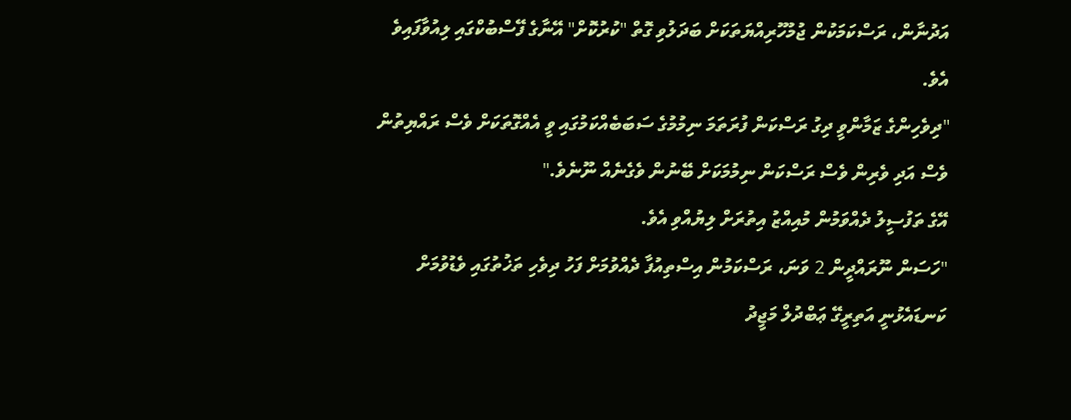އަދުނާން، ރަސްކަމަކުން ޖުމުހޫރިއްޔަތަކަށް ބަދަލުވި ގޮތް "ކުރުކޮށް" އޭނާގެ ފޭސްބުކްގައި ލިއުވާފައިވެ އެވެ.
"ދިވެހިންގެ ޒަމާންވީ ދިގު ރަސްކަން ފުރަތަމަ ނިމުމުގެ ސަބަބެއްކަމުގައި ވީ އެއްގޮތަކަށް ވެސް ރައްޔިތުން ވެސް އަދި ވެރިން ވެސް ރަސްކަން ނިމުމަކަށް ބޭނުން ވެގެނެއް ނޫނެވެ."
އޭގެ ތަފުސީލު ދެއްވަމުން މުއިއްޒު އިތުރަށް ލިޔުއްވި އެވެ.
"ހަސަން ނޫރައްދީން 2 ވަނަ، ރަސްކަމުން އިސްތިއުފާ ދެއްވުމަށް ފަހު ދިވެހި ތަޚުތުގައި ވެޑުވުމަށް ކަނޑައެޅުނީ އަތިރީގޭ ޢަބްދުލް މަޖީދު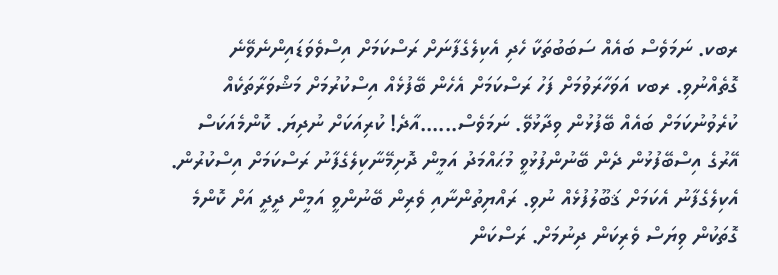ރބކ. ނަމަވެސް ބައެއް ސަބަބުތަކާ ހެދި އެކިލެގެފާނަށް ރަސްކަމަށް އިސްވެވަޑައިންނެވޭނެ ގޮތެއްނުވި. ރބކ އަވަހާރަވުމަށް ފަހު ރަސްކަމަށް އެހެން ބޭފުޅެއް އިސްކުރުމަށް މަޝްވަރާތަކެއް ކުރެވުނުކަމަށް ބައެއް ބޭފުޅުން ވިދާޅުވޭ. ނަމަވެސް......އާދެ! ކުރިއަކަށް ނުދިޔަ. ކޮންމެއަކަސް އޭރުގެ އިސްބޭފުޅުން ދެން ބޭނުންފުޅުވީ މުޙައްމަދު އަމީން ދޮށިމޭނާކިލެގެފާނު ރަސްކަމަށް އިސްކުރުން. އެކިލެގެފާނު އެކަމަށް ޤަބޫލުފުޅެއް ނުވި. ރައްޔިތުންނާއި ވެރިން ބޭނުންވީ އަމީން ދީދީ އަށް ކޮންމެ ގޮތަކުން ވިޔަސް ވެރިކަން ދިނުމަށް. ރަސްކަން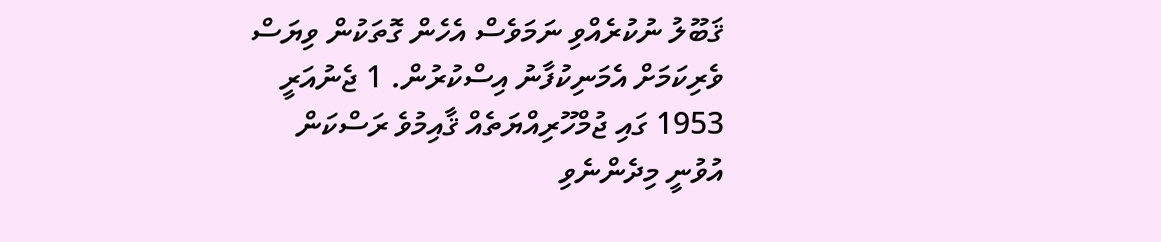ޤަބޫލު ނުކުރެއްވި ނަމަވެސް އެހެން ގޮތަކުން ވިޔަސް ވެރިކަމަށް އެމަނިކުފާނު އިސްކުރުން. 1 ޖެނުއަރީ 1953 ގައި ޖުމްހޫރިއްޔަތެއް ޤާއިމުވެ ރަސްކަން އުވުނީ މިދެންނެވި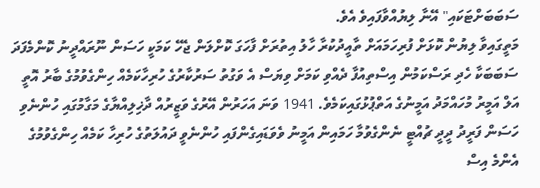ސަބަބަށްޓަކައި" އޭނާ ލިޔުއްވާފައިވެ އެވެ.
މަތީގައިވާ ލިޔުން ކޮޅަށް ފުރިހަމައަށް ތާއީދުކުރާ ހާލު އިތުރަށް ފާހަގަ ކޮށްލަން ޖެހޭ ކަމަކީ ހަސަން ނޫރައްދީނު ކޮންމެފަދަ ސަބަބަކާ ހެދި ރަސްކަމުން އިސްތިއުފާ ދެއްވި ކަމަށް ވިޔަސް އެ ވަގުތު ސަރުކާރުގެ ހުރިހާކަމެއް ހިންގެވުމުގެ ބާރު އޮތީ އަލް އަމީރު މުހައްމަދު އަމީނުގެ އަތްޕުޅުގައިކަމެވެ. 1941 ވަނަ އަހަރުން އޭރުގެ ވަޒީރުއް ދާޚިލިއްޔާގެ މަގާމުގައި ހުންނެވި ހަސަން ފަރީދު ދީދީ ޗުއްޓީ ނެންގެވުމާ ހަމައިން އަމީނު ވެވަޑައިގެންފައި ހުންނެވީ ދައުލަތުގެ ހުރިހާ ކަމެއް ހިންގެވުމުގެ އެންމެ އިސް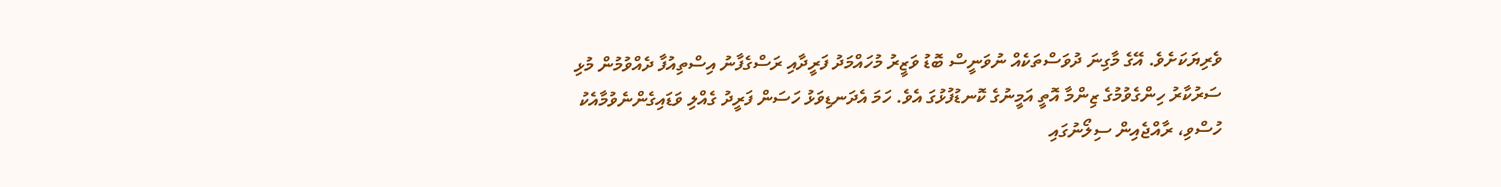ވެރިޔަކަށެވެ. އޭގެ މާގިނަ ދުވަސްތަކެއް ނުވަނީސް ބޮޑު ވަޒީރު މުހައްމަދު ފަރީދާއި ރަސްގެފާނު އިސްތިއުފާ ދެއްވުމުން މުޅި ސަރުކާރު ހިންގެވުމުގެ ޒިންމާ އޮތީ އަމީނުގެ ކޮނޑުފުޅުގަ އެވެ. ހަމަ އެދަނޑިވަޅު ހަސަން ފަރީދު ގެއްލި ވަޑައިގެންނެވުމާއެކު ހުސްވި، ރާއްޖެއިން ސިލޯނުގައި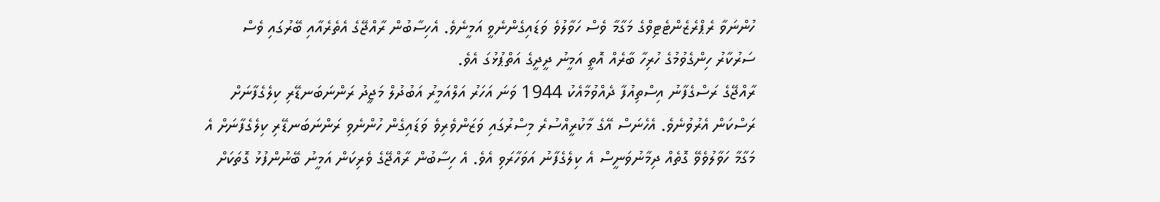ހުންނަވާ ރެޕްރެޒެންޓެޓިވްގެ މަގާމާ ވެސް ހަވާލުވެ ވަޑައިގެންނެވީ އަމީނެވެ. އެހިސާބުން ރާއްޖޭގެ އެތެރެއާއި ބޭރުގައި ވެސް ސަރުކާރު ހިންގެވުމުގެ ހުރިހާ ބާރެއް އޮތީ އަމީނު ދީދީގެ އަތްޕުޅުގަ އެވެ.
ރާއްޖޭގެ ރަސްގެފާނު އިސްތިއުފާ ދެއްވުމާއެކު 1944 ވަނަ އަހަރު އަލްއަމީރު އަބުދުލް މަޖީދު ރަންނަބަނޑޭރި ކިލެގެފާނަށް ރަސްކަން އެރުވުނެވެ. އެހެނަސް އޭގެ މާކުރީއްސުރެ މިސްރުގައި ވަޒަންވެރިވެ ވަޑައިގެން ހުންނެވި ރަންނަބަނޑޭރި ކިލެގެފާނަށް އެ މަގާމާ ހަވާލުވެވޭ ގޮތެއް ދިމާނުވަނީސް އެ ކިލެގެފާނު އަވަހާރަވި އެވެ. އެ ހިސާބުން ރާއްޖޭގެ ވެރިކަން އަމީނު ބޭނުންފުޅު ގޮތަކަށް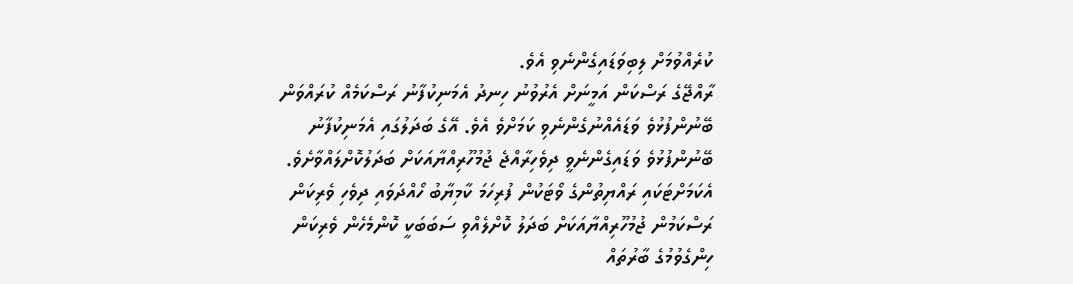ކުރެއްވުމަށް ލިބިވަޑައިގެންނެވި އެވެ.
ރާއްޖޭގެ ރަސްކަން އަމީނަށް އެރުވުނު ހިނދު އެމަނިކުފާނު ރަސްކަމެއް ކުރައްވަން ބޭނުންފުޅުވެ ވަޑައެއްނުގެންނެވި ކަމަށްވެ އެވެ. އޭގެ ބަދަލުގައި އެމަނިކުފާނު ބޭނުންފުޅުވެ ވަޑައިގެންނެވީ ދިވެހިރާއްޖެ ޖުމުހޫރިއްޔާއަކަށް ބަދަލުކޮށްލައްވާށެވެ. އެކަމަށްޓަކައި ރައްޔިތުންގެ ވޯޓަކުން ފުރިހަމަ ކާމިޔާބު ހޯއްދަވައި ދިވެހި ވެރިކަން ރަސްކަމުން ޖުމުހޫރިއްޔާއަކަށް ބަދަލު ކޮށްލެއްވި ސަބަބަކީ ކޮންމެހެން ވެރިކަން ހިންގެވުމުގެ ބާރުތައް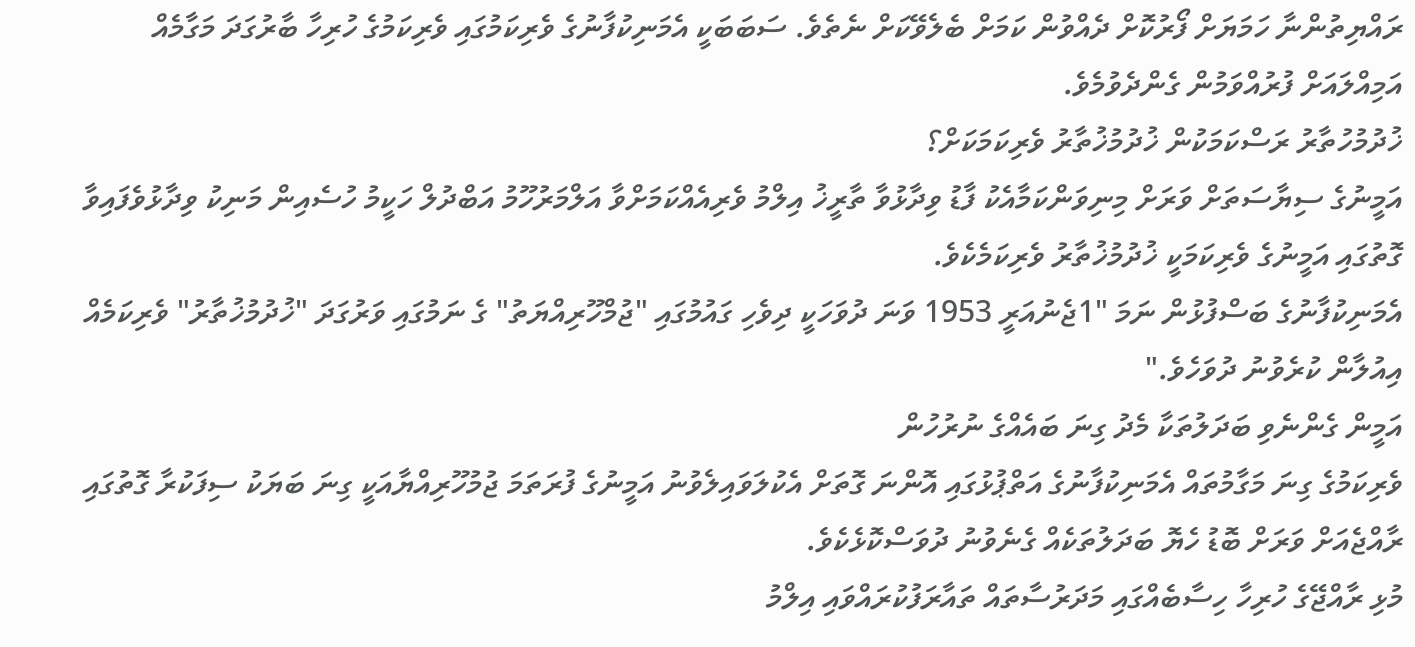ރައްޔިތުންނާ ހަމަޔަށް ފޯރުކޮށް ދެއްވުން ކަމަށް ބެލެވޭކަށް ނެތެވެ. ސަބަބަކީ އެމަނިކުފާނުގެ ވެރިކަމުގައި ވެރިކަމުގެ ހުރިހާ ބާރުގަދަ މަގާމެއް އަމިއްލައަށް ފުރުއްވަމުން ގެންދެވުމެވެ.
ޚުދުމުހުތާރު ރަސްކަމަކުން ޚުދުމުޚުތާރު ވެރިކަމަކަށް؟
އަމީނުގެ ސިޔާސަތަށް ވަރަށް މިނިވަންކަމާއެކު ފާޑު ވިދާޅުވާ ތާރީޚު އިލްމު ވެރިއެއްކަމަށްވާ އަލްމަރުހޫމު އަބްދުލް ހަކީމު ހުސެއިން މަނިކު ވިދާޅުވެފައިވާ ގޮތުގައި އަމީނުގެ ވެރިކަމަކީ ޚުދުމުޚުތާރު ވެރިކަމެކެވެ.
އެމަނިކުފާނުގެ ބަސްފުޅުން ނަމަ "1ޖެނުއަރީ 1953 ވަނަ ދުވަހަކީ ދިވެހި ގައުމުގައި "ޖުމްހޫރިއްޔަތު" ގެ ނަމުގައި ވަރުގަދަ "ޚުދުމުޚުތާރު" ވެރިކަމެއް އިއުލާން ކުރެވުނު ދުވަހެވެ."
އަމީން ގެންނެވި ބަދަލުތަކާ މެދު ގިނަ ބައެއްގެ ނުރުހުން
ވެރިކަމުގެ ގިނަ މަގާމުތައް އެމަނިކުފާނުގެ އަތްޕުޅުގައި އޮންނަ ގޮތަށް އެކުލަވައިލެވުނު އަމީނުގެ ފުރަތަމަ ޖުމުހޫރިއްޔާއަކީ ގިނަ ބަޔަކު ސިފަކުރާ ގޮތުގައި ރާއްޖެއަށް ވަރަށް ބޮޑު ހެޔޮ ބަދަލުތަކެއް ގެނެވުނު ދުވަސްކޮޅެކެވެ.
މުޅި ރާއްޖޭގެ ހުރިހާ ހިސާބެއްގައި މަދަރުސާތައް ތައާރަފުކުރައްވައި އިލްމު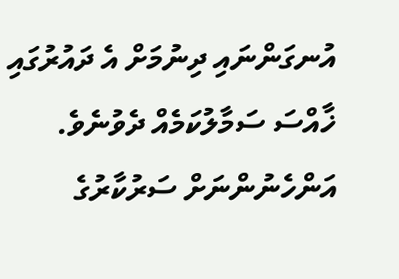އުނގަންނައި ދިނުމަށް އެ ދައުރުގައި ޚާއްސަ ސަމާލުކަމެއް ދެވުނެވެ. އަންހެނުންނަށް ސަރުކާރުގެ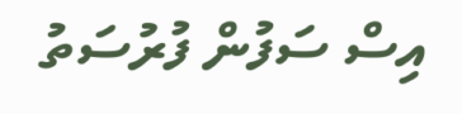އިސް ސަފުން ފުރުސަތު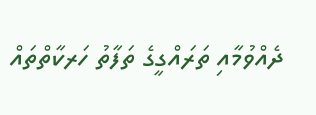ދެއްވުމާއި ތަރައްގީގެ ތަފާތު ހަރކާތްތައް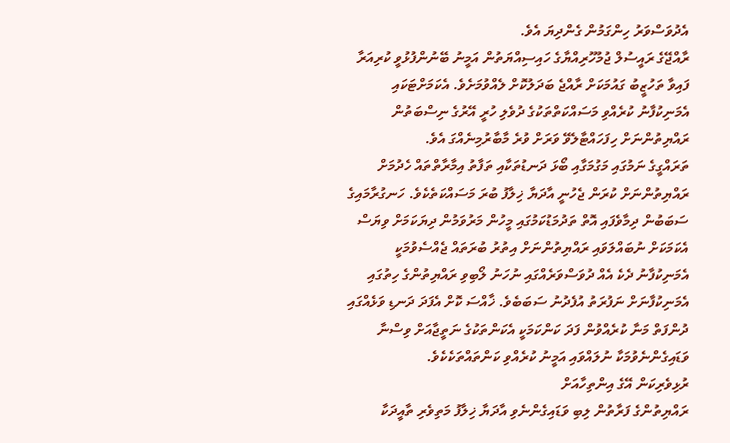އެދުވަސްވަރު ހިންގަމުން ގެންދިޔަ އެވެ.
ރާއްޖޭގެ ރައީސުލް ޖުމުހޫރިއްޔާގެ ހައިސިއްޔަތުން އަމީނު ބޭނުންފުޅުވީ ކުރިއަރާ ފައިވާ ތަހުޒީބު ގައުމަކަށް ރާއްޖެ ބަދަލުކޮށް ލެއްވުމަށެވެ. އެކަމަށްޓަކައި އެމަނިކުފާނު ކުރެއްވި މަސައްކަތްތަކުގެ ދުވެލި ހުރީ އޭރުގެ ނިސްބަތުން ރައްޔިތުންނަށް ހިފަހައްޓާލެވޭ ވަރަށް ވުރެ މާބާރުމިނެއްގަ އެވެ.
ތަރައްގީގެ ނަމުގައި މަގުމަގާއި ބޯޅަ ދަނޑުތަކާއި ތަފާތު އިމާރާތްތައް ހެދުމަށް ރައްޔިތުންނަށް ކުރަން ޖެހުނީ އާދަޔާ ޚިލާފު ބުރަ މަސައްކަތެކެވެ. ހަނގުރާމައިގެ ސަބަބުން ދިމާވެފައި އޮތް ތަދުމަޑުކަމުގައި މީހުން މަރުވަމުން ދިޔަކަމަށް ވިޔަސް އެކަމަކަށް ނުބައްލަވައި ރައްޔިތުންނަށް އިތުރު ބުރަތައް ޖެއްސެވުމަކީ އެމަނިކުފާނު ދެކެ އެއް ދުވަސްވަރެއްގައި ނުހަނު ލޯބިވި ރައްޔިތުންގެ ހިތުގައި އެމަނިކުފާނަށް ނަފުރަތު އުފެދުނު ސަބަބެވެ. ޚާއްސަ ކޮށް އެފަދަ ދަނޑި ވަޅެއްގައި ދުންފަތް މަނާ ކުރެއްވުން ފަދަ ކަންކަމަކީ އެކަންތަކުގެ ނަތީޖާއަށް ވިސްނާ ވަޑައިގެންނެވުމަކާ ނުލައްވައި އަމީނު ކުރެއްވި ކަންތައްތަކެކެވެ.
ރުޅިވެރިކަން އޭގެ އިންތިހާއަށް
ރައްޔިތުންގެ ފަރާތުން ލިބި ވަޑައިގެންނެވި އާދަޔާ ޚިލާފު މަތިވެރި ތާއީދަކާ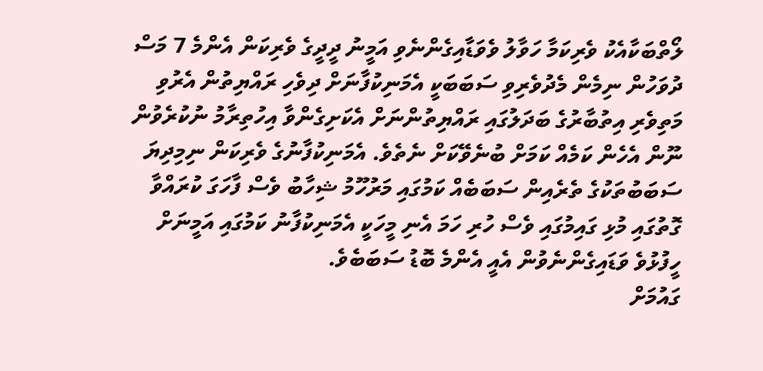ލޯތްބަކާއެކު ވެރިކަމާ ހަވާލު ވެވަޑާއިގެންނެވި އަމީނު ދީދީގެ ވެރިކަން އެންމެ 7 މަސް ދުވަހުން ނިމެން މެދުވެރިވި ސަބަބަކީ އެމަނިކުފާނަށް ދިވެހި ރައްޔިތުން އެރުވި މަތިވެރި އިތުބާރުގެ ބަދަލުގައި ރައްޔިތުންނަށް އެކަށިގެންވާ އިހުތިރާމު ނުކުރެވުން ނޫން އެހެން ކަމެއް ކަމަށް ބުނެވޭކަށް ނެތެވެ. އެމަނިކުފާނުގެ ވެރިކަން ނިމިދިޔަ ސަބަބުތަކުގެ ތެރެއިން ސަބަބެއް ކަމުގައި މަރުހޫމު ޝިހާބު ވެސް ފާހަގަ ކުރައްވާ ގޮތުގައި މުޅި ގައިމުގައި ވެސް ހުރި ހަމަ އެނި މީހަކީ އެމަނިކުފާނު ކަމުގައި އަމީނަށް ހީފުޅުވެ ވަޑައިގެންނެވުން އެއީ އެންމެ ބޮޑު ސަބަބެވެ.
ގައުމަށް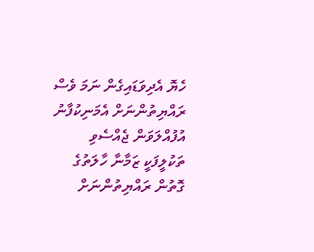ހެޔޮ އެދިވަޑައިގެން ނަމަ ވެސް ރައްޔިތުންނަށް އެމަނިކުފާނު އުފުއްލަވަން ޖެއްސެވި ތަކުލީފަކީ ޒަމާނާ ހާލަތުގެ ގޮތުން ރައްޔިތުންނަށް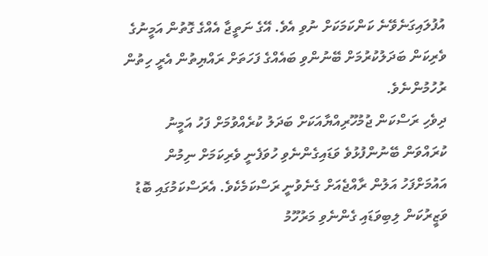އުފުލައިގަނެވޭނެ ކަންކަމަކަށް ނުވި އެވެ. އޭގެ ނަތީޖާ އެއްގެ ގޮތުން އަމީނުގެ ވެރިކަން ބަދަލުކުރުމަށް ބޭނުންވި ބައެއްގެ ފަހަތަށް ރައްޔިތުން އެރީ ހިތުން ރުހުމުންނެވެ.
ދިވެހި ރަސްކަން ޖުމުހޫރިއްޔާއަކަށް ބަދަލު ކުރެއްވުމަށް ފަހު އަމީނު ކުރައްވަން ބޭނުންފުޅުވެ ވަޑައިގެންނެވި ހުވަފެނީ ވެރިކަމަށް ނިމުން އައުމަށްފަހު އަލުން ރާއްޖެއަށް ގެނެވުނީ ރަސްކަމެކެވެ. އެރަސްކަމުގައި ބޮޑު ވަޒީރުކަން ލިބިވަޑައި ގެންނެވި މަރުހޫމު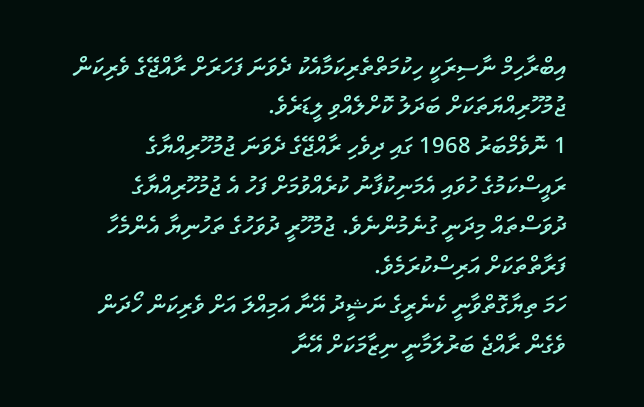އިބްރާހިމް ނާސިރަކީ ހިކުމަތްތެރިކަމާއެކު ދެވަނަ ފަހަރަށް ރާއްޖޭގެ ވެރިކަން ޖުމުހޫރިއްޔަތަކަށް ބަދަލު ކޮށްލެއްވި ލީޑަރެވެ.
1 ނޮވެމްބަރު 1968 ގައި ދިވެހި ރާއްޖޭގެ ދެވަނަ ޖުމުހޫރިއްޔާގެ ރައީސްކަމުގެ ހުވައި އެމަނިކުފާނު ކުރެއްވުމަށް ފަހު އެ ޖުމުހޫރިއްޔާގެ ދުވަސްތައް މިދަނީ ގުނެމުންނެވެ. ޖުމުހޫރީ ދުވަހުގެ ތަހުނިޔާ އެންމެހާ ފަރާތްތަކަށް އަރިސްކުރަމެވެ.
ހަމަ ތިޔާގޮތްވާނީ ކެނެރީގެ ނަޝީދު އޭނާ އަމިއްލަ އަށް ވެރިކަން ހޯދަން ވެގެން ރާއްޖެ ބަރުލަމާނީ ނިޒާމަކަށް އޭނާ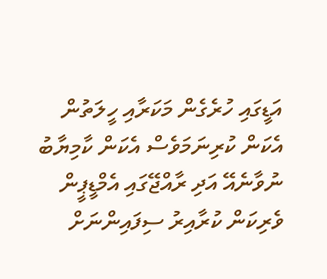އަޑީގައި ހުރެގެން މަކަރާއި ހީލަތުން އެކަން ކުރިނަމަވެސް އެކަން ކާމިޔާބު ނުވާނެއޭ އަދި ރާއްޖޭގައި އެމްޑީޕީން ވެރިކަން ކުރާއިރު ސިފައިންނަށް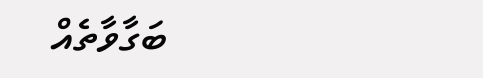ބަގާވާތެއް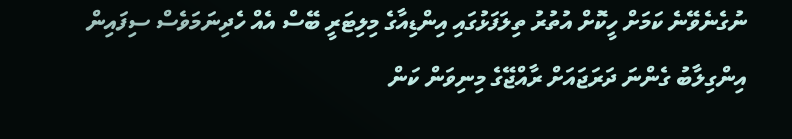ނުގެނެވޭނެ ކަމަށް ހީކޮށް އުތުރު ތިލަފަޅުގައި އިންޑިއާގެ މިލިޓަރީ ބޭސް އެއް ހެދިނަމަވެސް ސިފައިން އިންގިލާބު ގެންނަ ދަރަޖައަށް ރާއްޖޭގެ މިނިވަން ކަން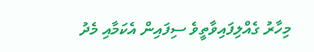މިހާރު ގެއްލިފައިވާތީވެ ސިފައިން އެކަމާއި މެދު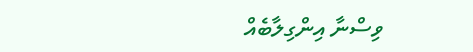ވިސްނާ އިންގިލާބެއް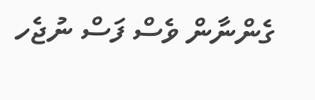ގެންނާން ވެސް ފަސް ނުޖެހ